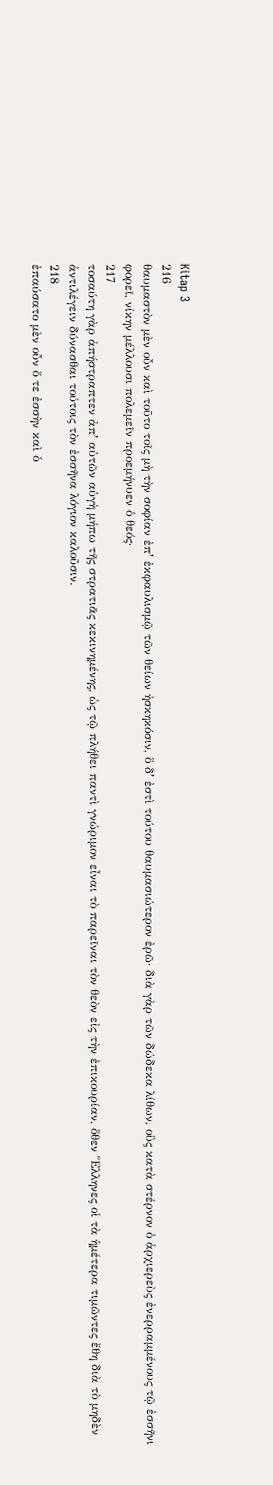Kitap 3
216
θαυμαστὸν μὲν οὖν καὶ τοῦτο τοῖς μὴ τὴν σοφίαν ἐπʼ ἐκφαυλισμῷ τῶν θείων ἠσκηκόσιν, ὃ δʼ ἐστὶ τούτου θαυμασιώτερον ἐρῶ· διὰ γὰρ τῶν δώδεκα λίθων, οὓς κατὰ στέρνον ὁ ἀρχιερεὺς ἐνερραμμένους τῷ ἐσσῆνι φορεῖ, νίκην μέλλουσι πολεμεῖν προεμήνυεν ὁ θεός·
217
τοσαύτη γὰρ ἀπήστραπτεν ἀπʼ αὐτῶν αὐγὴ μήπω τῆς στρατιᾶς κεκινημένης, ὡς τῷ πλήθει παντὶ γνώριμον εἶναι τὸ παρεῖναι τὸν θεὸν εἰς τὴν ἐπικουρίαν, ὅθεν Ἕλληνες οἱ τὰ ἡμέτερα τιμῶντες ἔθη διὰ τὸ μηδὲν ἀντιλέγειν δύνασθαι τούτοις τὸν ἐσσῆνα λόγιον καλοῦσιν.
218
ἐπαύσατο μὲν οὖν ὅ τε ἐσσὴν καὶ ὁ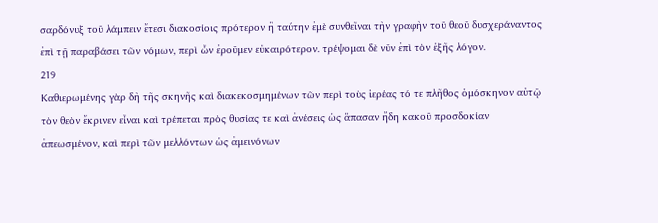σαρδόνυξ τοῦ λάμπειν ἔτεσι διακοσίοις πρότερον ἢ ταύτην ἐμὲ συνθεῖναι τὴν γραφὴν τοῦ θεοῦ δυσχεράναντος ἐπὶ τῇ παραβάσει τῶν νόμων, περὶ ὧν ἐροῦμεν εὐκαιρότερον. τρέψομαι δὲ νῦν ἐπὶ τὸν ἑξῆς λόγον.
219
Καθιερωμένης γὰρ δὴ τῆς σκηνῆς καὶ διακεκοσμημένων τῶν περὶ τοὺς ἱερέας τό τε πλῆθος ὁμόσκηνον αὐτῷ τὸν θεὸν ἔκρινεν εἶναι καὶ τρέπεται πρὸς θυσίας τε καὶ ἀνέσεις ὡς ἅπασαν ἤδη κακοῦ προσδοκίαν ἀπεωσμένον, καὶ περὶ τῶν μελλόντων ὡς ἀμεινόνων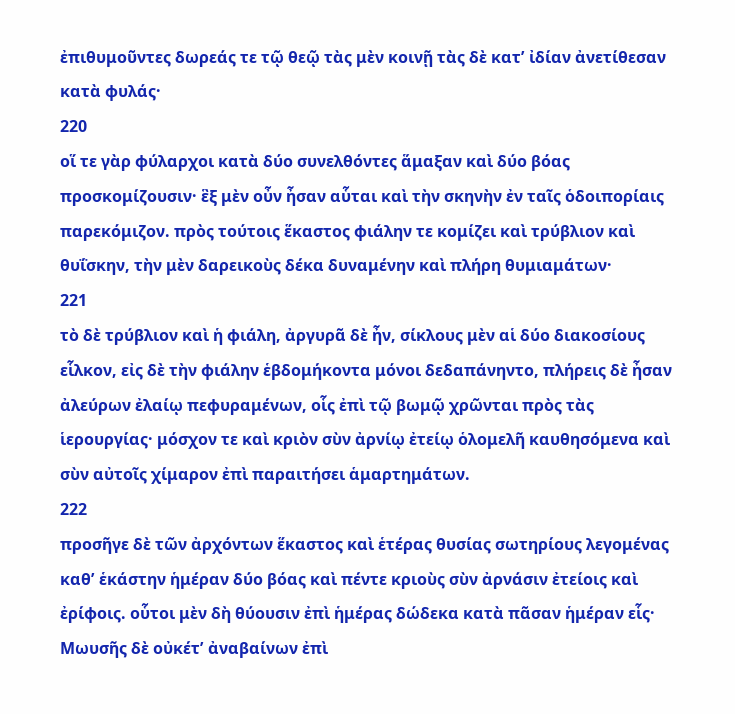ἐπιθυμοῦντες δωρεάς τε τῷ θεῷ τὰς μὲν κοινῇ τὰς δὲ κατʼ ἰδίαν ἀνετίθεσαν κατὰ φυλάς·
220
οἵ τε γὰρ φύλαρχοι κατὰ δύο συνελθόντες ἅμαξαν καὶ δύο βόας προσκομίζουσιν· ἓξ μὲν οὖν ἦσαν αὗται καὶ τὴν σκηνὴν ἐν ταῖς ὁδοιπορίαις παρεκόμιζον. πρὸς τούτοις ἕκαστος φιάλην τε κομίζει καὶ τρύβλιον καὶ θυΐσκην, τὴν μὲν δαρεικοὺς δέκα δυναμένην καὶ πλήρη θυμιαμάτων·
221
τὸ δὲ τρύβλιον καὶ ἡ φιάλη, ἀργυρᾶ δὲ ἦν, σίκλους μὲν αἱ δύο διακοσίους εἷλκον, εἰς δὲ τὴν φιάλην ἑβδομήκοντα μόνοι δεδαπάνηντο, πλήρεις δὲ ἦσαν ἀλεύρων ἐλαίῳ πεφυραμένων, οἷς ἐπὶ τῷ βωμῷ χρῶνται πρὸς τὰς ἱερουργίας· μόσχον τε καὶ κριὸν σὺν ἀρνίῳ ἐτείῳ ὁλομελῆ καυθησόμενα καὶ σὺν αὐτοῖς χίμαρον ἐπὶ παραιτήσει ἁμαρτημάτων.
222
προσῆγε δὲ τῶν ἀρχόντων ἕκαστος καὶ ἑτέρας θυσίας σωτηρίους λεγομένας καθʼ ἑκάστην ἡμέραν δύο βόας καὶ πέντε κριοὺς σὺν ἀρνάσιν ἐτείοις καὶ ἐρίφοις. οὗτοι μὲν δὴ θύουσιν ἐπὶ ἡμέρας δώδεκα κατὰ πᾶσαν ἡμέραν εἷς· Μωυσῆς δὲ οὐκέτʼ ἀναβαίνων ἐπὶ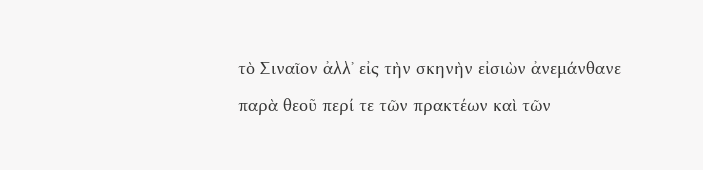τὸ Σιναῖον ἀλλʼ εἰς τὴν σκηνὴν εἰσιὼν ἀνεμάνθανε παρὰ θεοῦ περί τε τῶν πρακτέων καὶ τῶν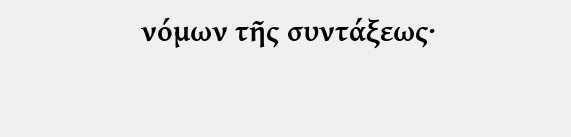νόμων τῆς συντάξεως·